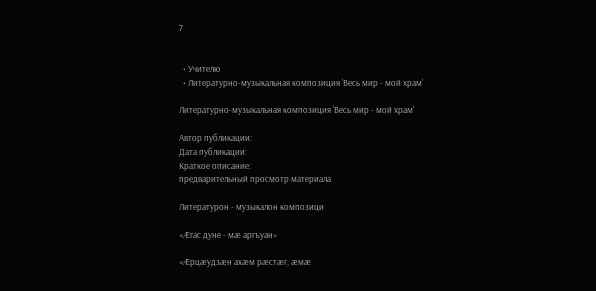7


  • Учителю
  • Литературно-музыкальная композиция 'Весь мир - мой храм'

Литературно-музыкальная композиция 'Весь мир - мой храм'

Автор публикации:
Дата публикации:
Краткое описание:
предварительный просмотр материала

Литературон - музыкалон композици

«Ӕгас дуне - мӕ аргъуан»

«Ӕрцӕудзӕн ахӕм рӕстӕг, ӕмӕ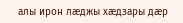алы ирон лӕджы хӕдзары дӕр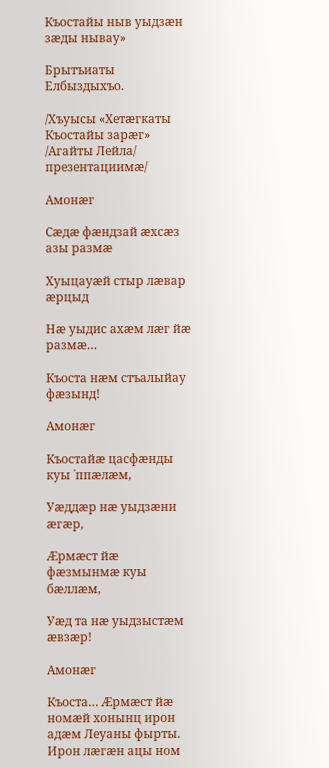Къостайы ныв уыдзӕн зӕды нывау»

Брытъиаты Елбыздыхъо.

/Хъуысы «Хетӕгкаты Къостайы зарӕг» /Агайты Лейла/ презентациимӕ/

Амонӕг

Сӕдӕ фӕндзай ӕхсӕз азы размӕ

Хуыцауӕй стыр лӕвар ӕрцыд

Нӕ уыдис ахӕм лӕг йӕ размӕ…

Къоста нӕм стъалыйау фӕзынд!

Амонӕг

Къостайӕ цасфӕнды куы ᾽ппӕлӕм,

Уӕддӕр нӕ уыдзӕни ӕгӕр,

Ӕрмӕст йӕ фӕзмынмӕ куы бӕллӕм,

Уӕд та нӕ уыдзыстӕм ӕвзӕр!

Амонӕг

Къоста… Ӕрмӕст йӕ номӕй хонынц ирон адӕм Леуаны фырты. Ирон лӕгӕн ацы ном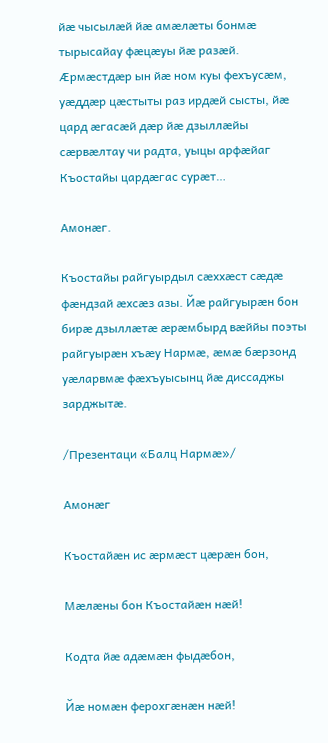йӕ чысылӕй йӕ амӕлӕты бонмӕ тырысайау фӕцӕуы йӕ разӕй. Ӕрмӕстдӕр ын йӕ ном куы фехъусӕм, уӕддӕр цӕстыты раз ирдӕй сысты, йӕ цард ӕгасӕй дӕр йӕ дзыллӕйы сӕрвӕлтау чи радта, уыцы арфӕйаг Къостайы цардӕгас сурӕт…

Амонӕг.

Къостайы райгуырдыл сӕххӕст сӕдӕ фӕндзай ӕхсӕз азы. Йӕ райгуырӕн бон бирӕ дзыллӕтӕ ӕрӕмбырд вӕййы поэты райгуырӕн хъӕу Нармӕ, ӕмӕ бӕрзонд уӕларвмӕ фӕхъуысынц йӕ диссаджы зарджытӕ.

/Презентаци «Балц Нармӕ»/

Амонӕг

Къостайӕн ис ӕрмӕст цӕрӕн бон,

Мӕлӕны бон Къостайӕн нӕй!

Кодта йӕ адӕмӕн фыдӕбон,

Йӕ номӕн ферохгӕнӕн нӕй!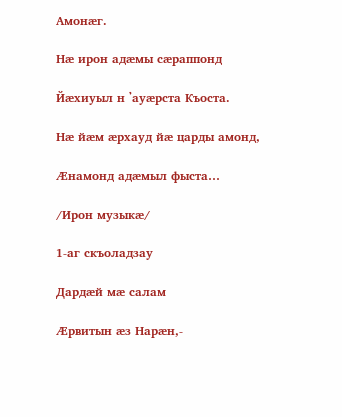Амонӕг.

Нӕ ирон адӕмы сӕраппонд

Йӕхиуыл н ᾽ауӕрста Къоста.

Нӕ йӕм ӕрхауд йӕ царды амонд,

Ӕнамонд адӕмыл фыста…

/Ирон музыкӕ/

1-аг скъоладзау

Дардӕй мӕ салам

Ӕрвитын ӕз Нарӕн,-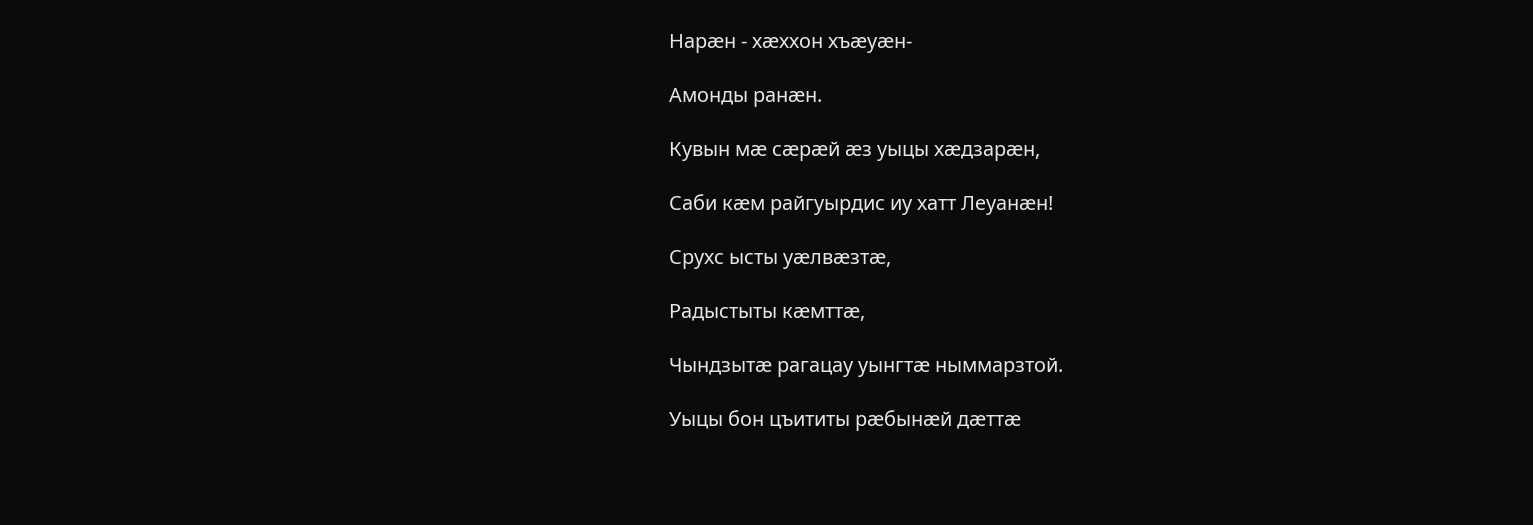Нарӕн - хӕххон хъӕуӕн-

Амонды ранӕн.

Кувын мӕ сӕрӕй ӕз уыцы хӕдзарӕн,

Саби кӕм райгуырдис иу хатт Леуанӕн!

Срухс ысты уӕлвӕзтӕ,

Радыстыты кӕмттӕ,

Чындзытӕ рагацау уынгтӕ ныммарзтой.

Уыцы бон цъититы рӕбынӕй дӕттӕ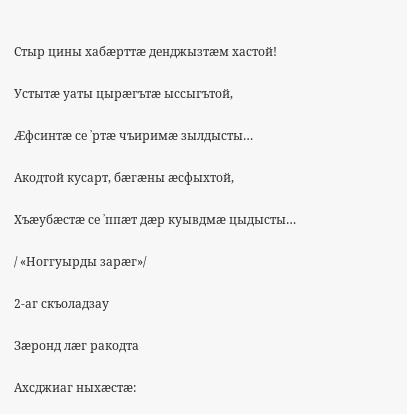Стыр цины хабӕрттӕ денджызтӕм хастой!

Устытӕ уаты цырӕгътӕ ыссыгътой,

Ӕфсинтӕ се ᾽ртӕ чъиримӕ зылдысты…

Акодтой кусарт, бӕгӕны ӕсфыхтой,

Хъӕубӕстӕ се ᾽ппӕт дӕр куывдмӕ цыдысты…

/ «Ноггуырды зарӕг»/

2-аг скъоладзау

Зӕронд лӕг ракодта

Ахсджиаг ныхӕстӕ: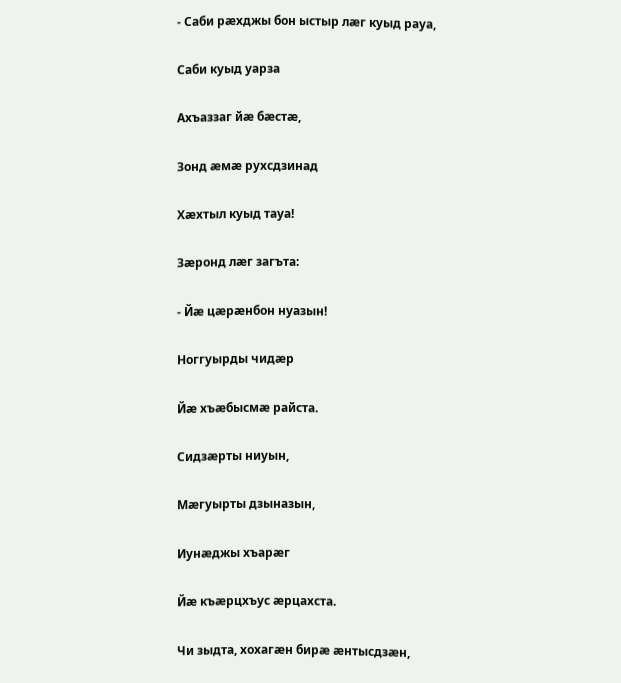- Саби рӕхджы бон ыстыр лӕг куыд рауа,

Саби куыд уарза

Ахъаззаг йӕ бӕстӕ,

Зонд ӕмӕ рухсдзинад

Хӕхтыл куыд тауа!

Зӕронд лӕг загъта:

- Йӕ цӕрӕнбон нуазын!

Ноггуырды чидӕр

Йӕ хъӕбысмӕ райста.

Сидзӕрты ниуын,

Мӕгуырты дзыназын,

Иунӕджы хъарӕг

Йӕ къӕрцхъус ӕрцахста.

Чи зыдта, хохагӕн бирӕ ӕнтысдзӕн,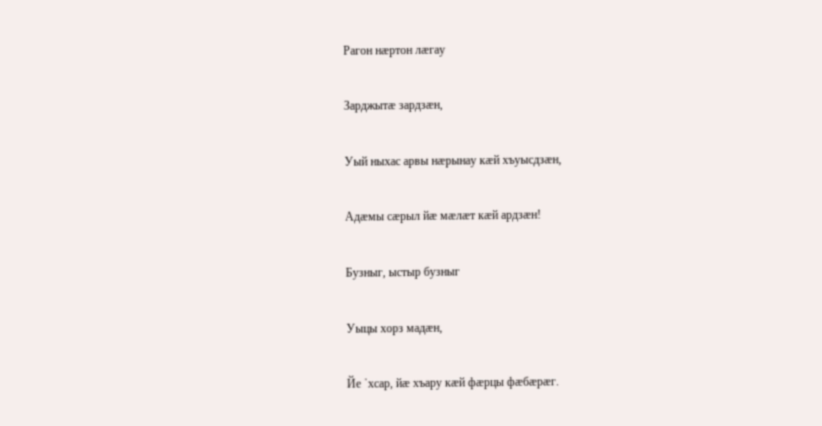Рагон нӕртон лӕгау

Зарджытӕ зардзӕн,

Уый ныхас арвы нӕрынау кӕй хъуысдзӕн,

Адӕмы сӕрыл йӕ мӕлӕт кӕй ардзӕн!

Бузныг, ыстыр бузныг

Уыцы хорз мадӕн,

Йе ᾽хсар, йӕ хъару кӕй фӕрцы фӕбӕрӕг.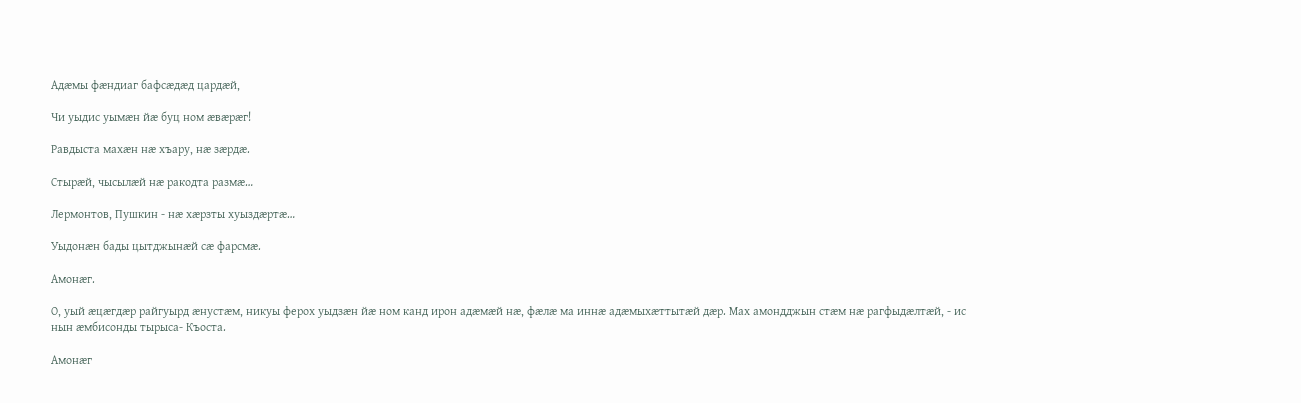Адӕмы фӕндиаг бафсӕдӕд цардӕй,

Чи уыдис уымӕн йӕ буц ном ӕвӕрӕг!

Равдыста махӕн нӕ хъару, нӕ зӕрдӕ.

Стырӕй, чысылӕй нӕ ракодта размӕ…

Лермонтов, Пушкин - нӕ хӕрзты хуыздӕртӕ…

Уыдонӕн бады цытджынӕй сӕ фарсмӕ.

Амонӕг.

О, уый ӕцӕгдӕр райгуырд ӕнустӕм, никуы ферох уыдзӕн йӕ ном канд ирон адӕмӕй нӕ, фӕлӕ ма иннӕ адӕмыхӕттытӕй дӕр. Мах амондджын стӕм нӕ рагфыдӕлтӕй, - ис нын ӕмбисонды тырыса- Къоста.

Амонӕг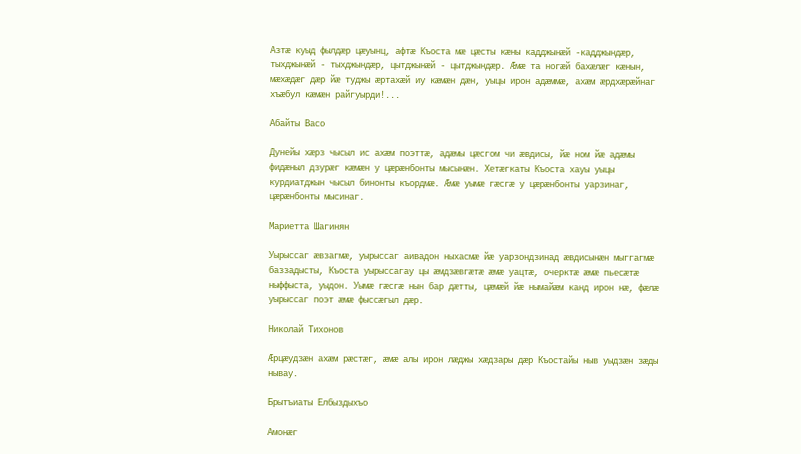Азтӕ куыд фылдӕр цӕуынц, афтӕ Къоста мӕ цӕсты кӕны кадджынӕй -кадджындӕр, тыхджынӕй - тыхджындӕр, цытджынӕй - цытджындӕр. Ӕмӕ та ногӕй бахӕлӕг кӕнын, мӕхӕдӕг дӕр йӕ туджы ӕртахӕй иу кӕмӕн дӕн, уыцы ирон адӕммӕ, ахӕм ӕрдхӕрӕйнаг хъӕбул кӕмӕн райгуырди!...

Абайты Васо

Дунейы хӕрз чысыл ис ахӕм поэттӕ, адӕмы цӕсгом чи ӕвдисы, йӕ ном йӕ адӕмы фидӕныл дзурӕг кӕмӕн у цӕрӕнбонты мысынӕн. Хетӕгкаты Къоста хауы уыцы курдиатджын чысыл бинонты къордмӕ. Ӕмӕ уымӕ гӕсгӕ у цӕрӕнбонты уарзинаг, цӕрӕнбонты мысинаг.

Мариетта Шагинян

Уырыссаг ӕвзагмӕ, уырыссаг аивадон ныхасмӕ йӕ уарзондзинад ӕвдисынӕн мыггагмӕ баззадысты, Къоста уырыссагау цы ӕмдзӕвгӕтӕ ӕмӕ уацтӕ, очерктӕ ӕмӕ пьесӕтӕ ныффыста, уыдон. Уымӕ гӕсгӕ нын бар дӕтты, цӕмӕй йӕ нымайӕм канд ирон нӕ, фӕлӕ уырыссаг поэт ӕмӕ фыссӕгыл дӕр.

Николай Тихонов

Ӕрцӕудзӕн ахӕм рӕстӕг, ӕмӕ алы ирон лӕджы хӕдзары дӕр Къостайы ныв уыдзӕн зӕды нывау.

Брытъиаты Елбыздыхъо

Амонӕг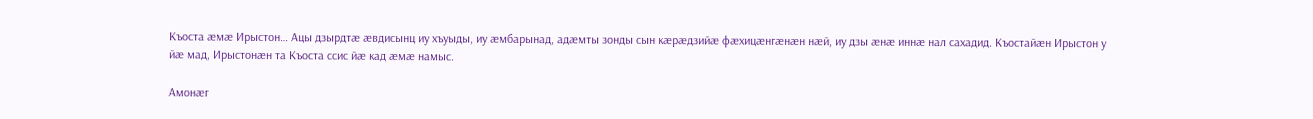Къоста ӕмӕ Ирыстон… Ацы дзырдтӕ ӕвдисынц иу хъуыды, иу ӕмбарынад, адӕмты зонды сын кӕрӕдзийӕ фӕхицӕнгӕнӕн нӕй, иу дзы ӕнӕ иннӕ нал сахадид. Къостайӕн Ирыстон у йӕ мад, Ирыстонӕн та Къоста ссис йӕ кад ӕмӕ намыс.

Амонӕг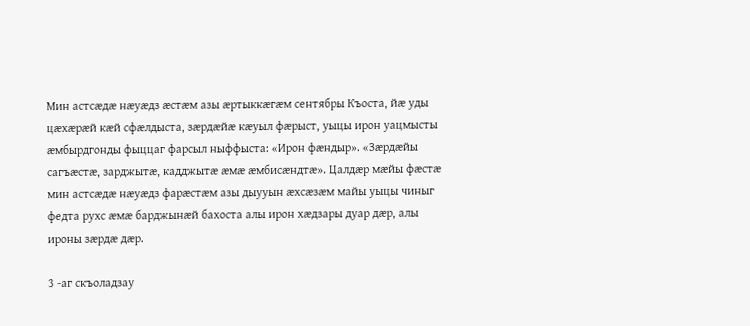Мин астсӕдӕ нӕуӕдз ӕстӕм азы ӕртыккӕгӕм сентябры Къоста, йӕ уды цӕхӕрӕй кӕй сфӕлдыста, зӕрдӕйӕ кӕуыл фӕрыст, уыцы ирон уацмысты ӕмбырдгонды фыццаг фарсыл ныффыста: «Ирон фӕндыр». «Зӕрдӕйы сагъӕстӕ, зарджытӕ, кадджытӕ ӕмӕ ӕмбисӕндтӕ». Цалдӕр мӕйы фӕстӕ мин астсӕдӕ нӕуӕдз фарӕстӕм азы дыууын ӕхсӕзӕм майы уыцы чиныг федта рухс ӕмӕ барджынӕй бахоста алы ирон хӕдзары дуар дӕр, алы ироны зӕрдӕ дӕр.

3 -аг скъоладзау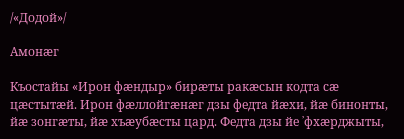/«Додой»/

Амонӕг

Къостайы «Ирон фӕндыр» бирӕты ракӕсын кодта сӕ цӕстытӕй. Ирон фӕллойгӕнӕг дзы федта йӕхи, йӕ бинонты, йӕ зонгӕты, йӕ хъӕубӕсты цард. Федта дзы йе ᾽фхӕрджыты,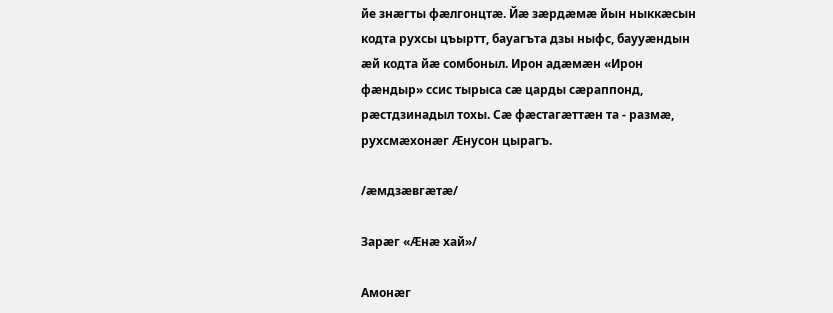йе знӕгты фӕлгонцтӕ. Йӕ зӕрдӕмӕ йын ныккӕсын кодта рухсы цъыртт, бауагъта дзы ныфс, баууӕндын ӕй кодта йӕ сомбоныл. Ирон адӕмӕн «Ирон фӕндыр» ссис тырыса сӕ царды сӕраппонд, рӕстдзинадыл тохы. Сӕ фӕстагӕттӕн та - размӕ, рухсмӕхонӕг Ӕнусон цырагъ.

/ӕмдзӕвгӕтӕ/

Зарӕг «Ӕнӕ хай»/

Амонӕг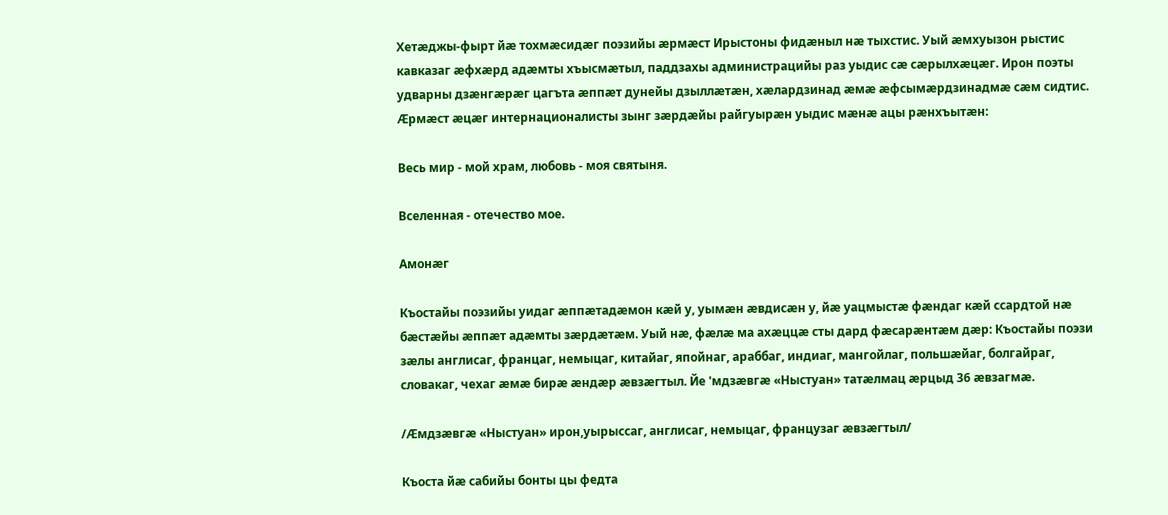Хетӕджы-фырт йӕ тохмӕсидӕг поэзийы ӕрмӕст Ирыстоны фидӕныл нӕ тыхстис. Уый ӕмхуызон рыстис кавказаг ӕфхӕрд адӕмты хъысмӕтыл, паддзахы администрацийы раз уыдис сӕ сӕрылхӕцӕг. Ирон поэты удварны дзӕнгӕрӕг цагъта ӕппӕт дунейы дзыллӕтӕн, хӕлардзинад ӕмӕ ӕфсымӕрдзинадмӕ сӕм сидтис. Ӕрмӕст ӕцӕг интернационалисты зынг зӕрдӕйы райгуырӕн уыдис мӕнӕ ацы рӕнхъытӕн:

Весь мир - мой храм, любовь - моя святыня.

Вселенная - отечество мое.

Амонӕг

Къостайы поэзийы уидаг ӕппӕтадӕмон кӕй у, уымӕн ӕвдисӕн у, йӕ уацмыстӕ фӕндаг кӕй ссардтой нӕ бӕстӕйы ӕппӕт адӕмты зӕрдӕтӕм. Уый нӕ, фӕлӕ ма ахӕццӕ сты дард фӕсарӕнтӕм дӕр: Къостайы поэзи зӕлы англисаг, францаг, немыцаг, китайаг, япойнаг, араббаг, индиаг, мангойлаг, польшӕйаг, болгайраг, словакаг, чехаг ӕмӕ бирӕ ӕндӕр ӕвзӕгтыл. Йе 'мдзӕвгӕ «Ныстуан» татӕлмац ӕрцыд 36 ӕвзагмӕ.

/Ӕмдзӕвгӕ «Ныстуан» ирон,уырыссаг, англисаг, немыцаг, французаг ӕвзӕгтыл/

Къоста йӕ сабийы бонты цы федта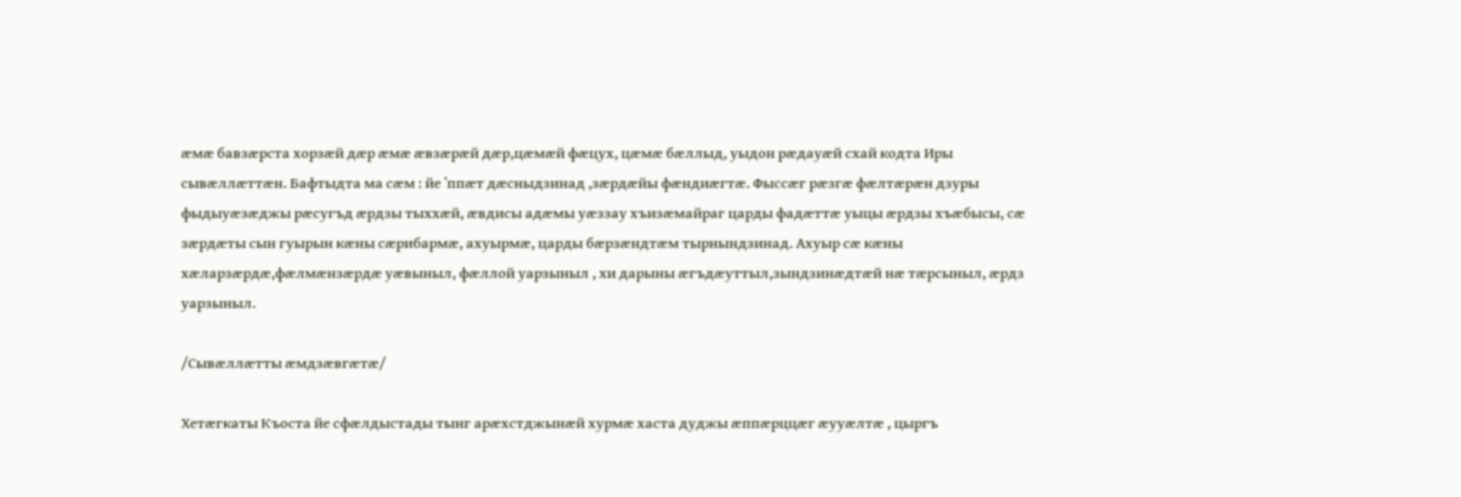ӕмӕ бавзӕрста хорзӕй дӕр ӕмӕ ӕвзӕрӕй дӕр,цӕмӕй фӕцух, цӕмӕ бӕллыд, уыдон рӕдауӕй схай кодта Иры сывӕллӕттӕн. Бафтыдта ма сӕм : йе ᾽ппӕт дӕсныдзинад ,зӕрдӕйы фӕндиӕгтӕ. Фыссӕг рӕзгӕ фӕлтӕрӕн дзуры фыдыуӕзӕджы рӕсугъд ӕрдзы тыххӕй, ӕвдисы адӕмы уӕззау хъизӕмайраг царды фадӕттӕ уыцы ӕрдзы хъӕбысы, сӕ зӕрдӕты сын гуырын кӕны сӕрибармӕ, ахуырмӕ, царды бӕрзӕндтӕм тырнындзинад. Ахуыр сӕ кӕны хӕларзӕрдӕ,фӕлмӕнзӕрдӕ уӕвыныл, фӕллой уарзыныл , хи дарыны ӕгъдӕуттыл,зындзинӕдтӕй нӕ тӕрсыныл, ӕрдз уарзыныл.

/Сывӕллӕтты ӕмдзӕвгӕтӕ/

Хетӕгкаты Къоста йе сфӕлдыстады тынг арӕхстджынӕй хурмӕ хаста дуджы ӕппӕрццӕг ӕууӕлтӕ , цыргъ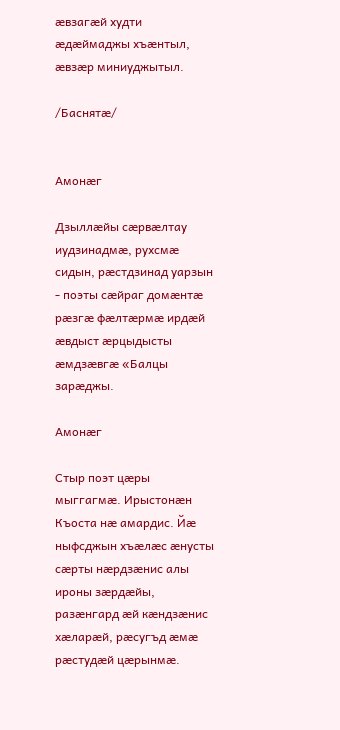ӕвзагӕй худти ӕдӕймаджы хъӕнтыл, ӕвзӕр миниуджытыл.

/Баснятӕ/


Амонӕг

Дзыллӕйы сӕрвӕлтау иудзинадмӕ, рухсмӕ сидын, рӕстдзинад уарзын - поэты сӕйраг домӕнтӕ рӕзгӕ фӕлтӕрмӕ ирдӕй ӕвдыст ӕрцыдысты ӕмдзӕвгӕ «Балцы зарӕджы.

Амонӕг

Стыр поэт цӕры мыггагмӕ. Ирыстонӕн Къоста нӕ амардис. Йӕ ныфсджын хъӕлӕс ӕнусты сӕрты нӕрдзӕнис алы ироны зӕрдӕйы, разӕнгард ӕй кӕндзӕнис хӕларӕй, рӕсугъд ӕмӕ рӕстудӕй цӕрынмӕ.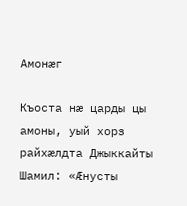Амонӕг

Къоста нӕ царды цы амоны, уый хорз райхӕлдта Джыккайты Шамил: «Ӕнусты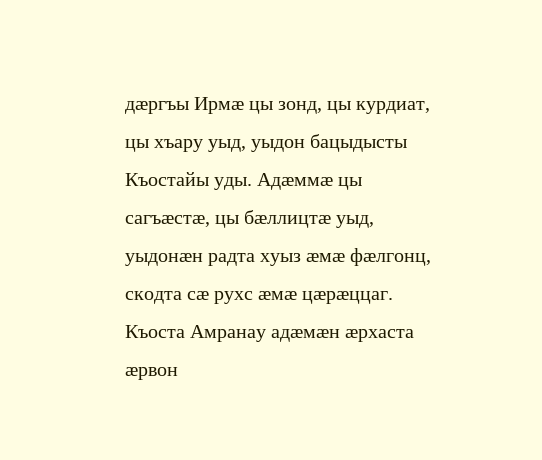дӕргъы Ирмӕ цы зонд, цы курдиат, цы хъару уыд, уыдон бацыдысты Къостайы уды. Адӕммӕ цы сагъӕстӕ, цы бӕллицтӕ уыд, уыдонӕн радта хуыз ӕмӕ фӕлгонц, скодта сӕ рухс ӕмӕ цӕрӕццаг. Къоста Амранау адӕмӕн ӕрхаста ӕрвон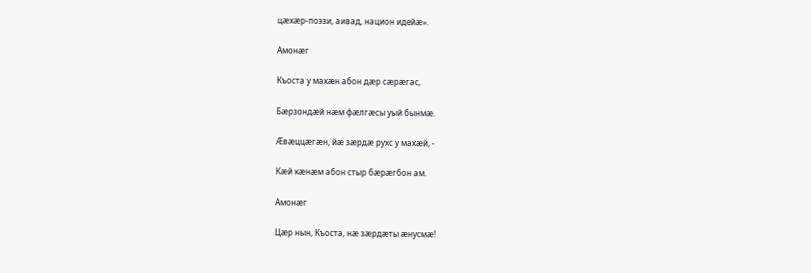цӕхӕр-поэзи, аивад, национ идейӕ».

Амонӕг

Къоста у махӕн абон дӕр сӕрӕгас,

Бӕрзондӕй нӕм фӕлгӕсы уый бынмӕ.

Ӕвӕццӕгӕн, йӕ зӕрдӕ рухс у махӕй, -

Кӕй кӕнӕм абон стыр бӕрӕгбон ам.

Амонӕг

Цӕр нын, Къоста, нӕ зӕрдӕты ӕнусмӕ!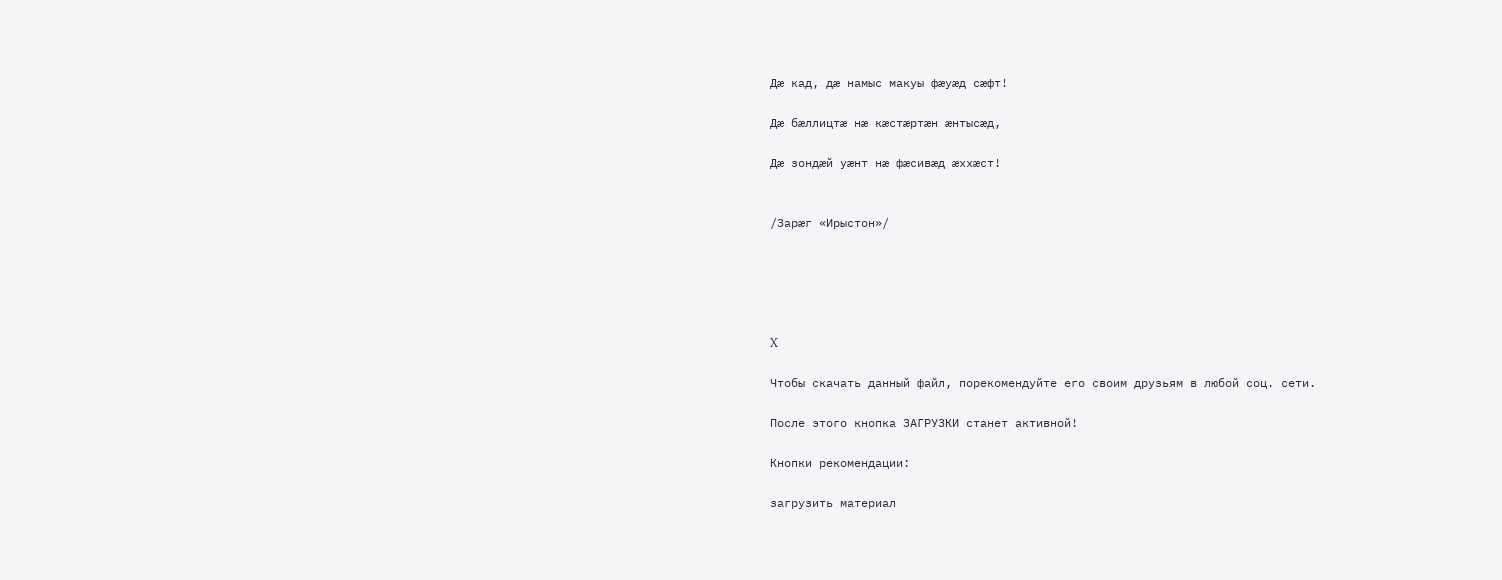Дӕ кад, дӕ намыс макуы фӕуӕд сӕфт!

Дӕ бӕллицтӕ нӕ кӕстӕртӕн ӕнтысӕд,

Дӕ зондӕй уӕнт нӕ фӕсивӕд ӕххӕст!


/Зарӕг «Ирыстон»/





X

Чтобы скачать данный файл, порекомендуйте его своим друзьям в любой соц. сети.

После этого кнопка ЗАГРУЗКИ станет активной!

Кнопки рекомендации:

загрузить материал